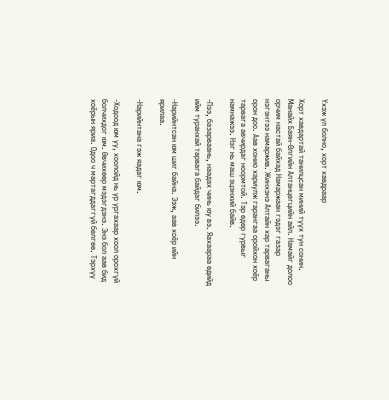Үхэж үл болно, хорт хавдраар

Хорт хавдартай танилцсан миний түүх тун сонин. Манайх Баян-Өлгийн Алтанцөгцийн айл. Намайг долоо орчим настай байхад Намаржаан гэдэг газар нэгэнтээ намаржив. Жинхэнэ Алтайн хар тарваганы орон доо. Аав хонио хариулж гарангаа оройхон хоёр тарвага авчирдаг ноормтой. Тэр өдөр гурвыг намнажээ. Нэг нь маш эцэнхий байв.

-Пээ, базарваань, наадах чинь юу вэ. Яахаараа өдийд ийм туранхай тарвага байдаг билээ.

-Нарийнтсан юм шиг байна. Ээж, аав хоёр ийн ярилаа.

-Нарийнтана гэж яадаг юм.

-Ходоод юм уу, хоолойд нь ур ургахаар хоол орохгүй болчихдог юм. Өвчихөөр мэдэгдэнэ. Энэ бол аав бид хоёрын яриа. Одоо ч мартагддаггүй бөлгөө. Тэрхүү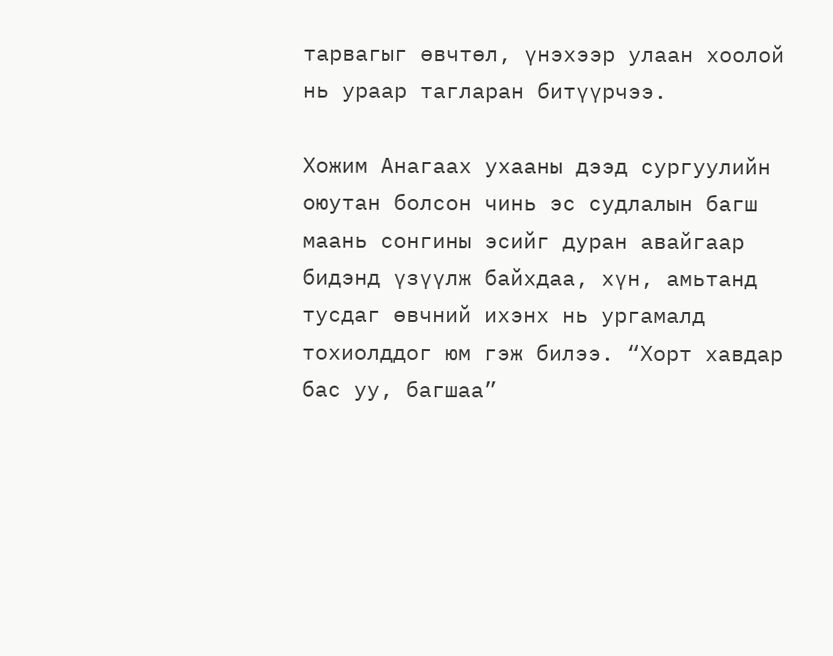тарвагыг өвчтөл, үнэхээр улаан хоолой нь ураар тагларан битүүрчээ.

Хожим Анагаах ухааны дээд сургуулийн оюутан болсон чинь эс судлалын багш маань сонгины эсийг дуран авайгаар бидэнд үзүүлж байхдаа, хүн, амьтанд тусдаг өвчний ихэнх нь ургамалд тохиолддог юм гэж билээ. “Хорт хавдар бас уу, багшаа”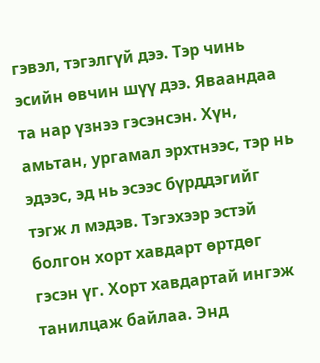гэвэл, тэгэлгүй дээ. Тэр чинь эсийн өвчин шүү дээ. Яваандаа та нар үзнээ гэсэнсэн. Хүн, амьтан, ургамал эрхтнээс, тэр нь эдээс, эд нь эсээс бүрддэгийг тэгж л мэдэв. Тэгэхээр эстэй болгон хорт хавдарт өртдөг гэсэн үг. Хорт хавдартай ингэж танилцаж байлаа. Энд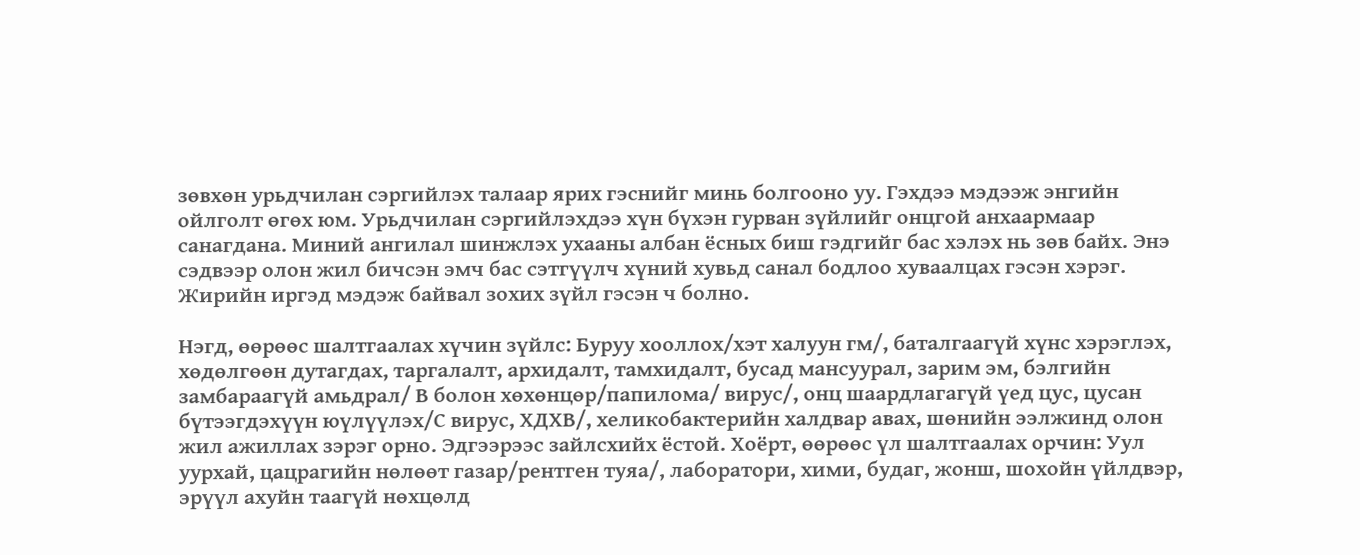зөвхөн урьдчилан сэргийлэх талаар ярих гэснийг минь болгооно уу. Гэхдээ мэдээж энгийн ойлголт өгөх юм. Урьдчилан сэргийлэхдээ хүн бүхэн гурван зүйлийг онцгой анхаармаар санагдана. Миний ангилал шинжлэх ухааны албан ёсных биш гэдгийг бас хэлэх нь зөв байх. Энэ сэдвээр олон жил бичсэн эмч бас сэтгүүлч хүний хувьд санал бодлоо хуваалцах гэсэн хэрэг. Жирийн иргэд мэдэж байвал зохих зүйл гэсэн ч болно.

Нэгд, өөрөөс шалтгаалах хүчин зүйлс: Буруу хооллох/хэт халуун гм/, баталгаагүй хүнс хэрэглэх, хөдөлгөөн дутагдах, таргалалт, архидалт, тамхидалт, бусад мансуурал, зарим эм, бэлгийн замбараагүй амьдрал/ В болон хөхөнцөр/папилома/ вирус/, онц шаардлагагүй үед цус, цусан бүтээгдэхүүн юүлүүлэх/С вирус, ХДХВ/, хеликобактерийн халдвар авах, шөнийн ээлжинд олон жил ажиллах зэрэг орно. Эдгээрээс зайлсхийх ёстой. Хоёрт, өөрөөс үл шалтгаалах орчин: Уул уурхай, цацрагийн нөлөөт газар/рентген туяа/, лаборатори, хими, будаг, жонш, шохойн үйлдвэр, эрүүл ахуйн таагүй нөхцөлд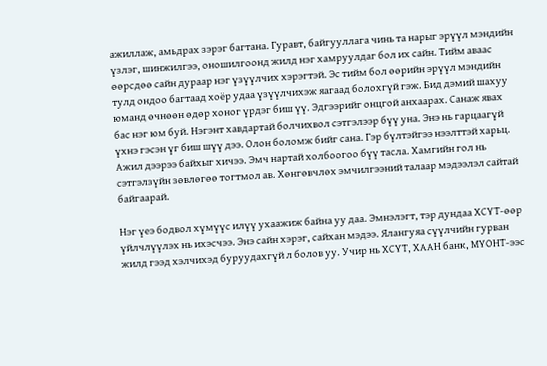ажиллаж, амьдрах зэрэг багтана. Гуравт, байгууллага чинь та нарыг эрүүл мэндийн үзлэг, шинжилгээ, оношилгоонд жилд нэг хамруулдаг бол их сайн. Тийм аваас өөрсдөө сайн дураар нэг үзүүлчих хэрэгтэй. Эс тийм бол өөрийн эрүүл мэндийн тулд ондоо багтаад хоёр удаа үзүүлчихэж яагаад болохгүй гэж. Бид дэмий шахуу юманд өчнөөн өдөр хоног үрдэг биш үү. Эдгээрийг онцгой анхаарах. Санаж явах бас нэг юм буй. Нэгэнт хавдартай болчихвол сэтгэлээр бүү уна. Энэ нь гарцаагүй үхнэ гэсэн үг биш шүү дээ. Олон боломж бийг сана. Гэр бүлтэйгээ нээлттэй харьц. Ажил дээрээ байхыг хичээ. Эмч нартай холбоогоо бүү тасла. Хамгийн гол нь сэтгэлзүйн зөвлөгөө тогтмол ав. Хөнгөвчлөх эмчилгээний талаар мэдээлэл сайтай байгаарай.

Нэг үеэ бодвол хүмүүс илүү ухаажиж байна уу даа. Эмнэлэгт, тэр дундаа ХСҮТ-өөр үйлчлүүлэх нь ихэсчээ. Энэ сайн хэрэг, сайхан мэдээ. Ялангуяа сүүлчийн гурван жилд гээд хэлчихэд буруудахгүй л болов уу. Учир нь ХСҮТ, ХААН банк, МҮОНТ-ээс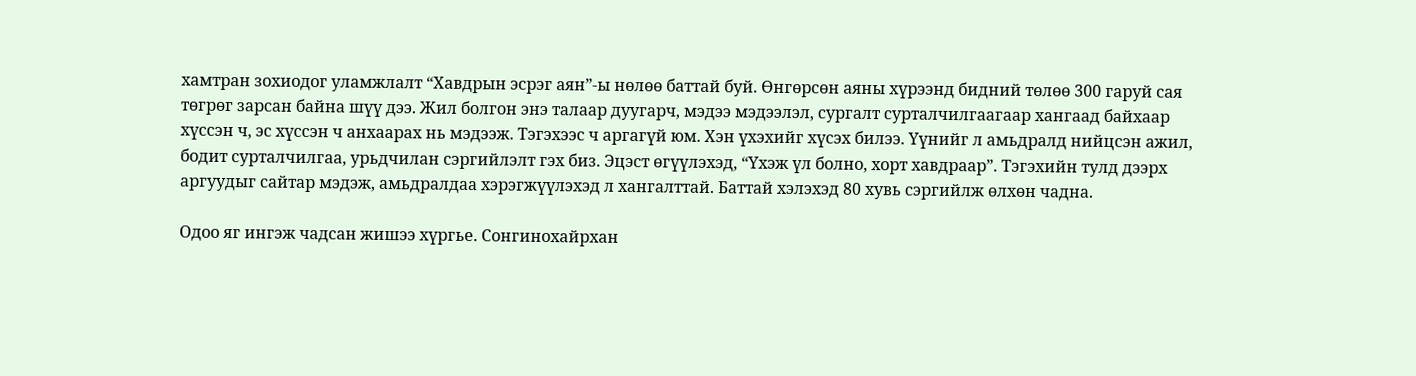хамтран зохиодог уламжлалт “Хавдрын эсрэг аян”-ы нөлөө баттай буй. Өнгөрсөн аяны хүрээнд бидний төлөө 300 гаруй сая төгрөг зарсан байна шүү дээ. Жил болгон энэ талаар дуугарч, мэдээ мэдээлэл, сургалт сурталчилгаагаар хангаад байхаар хүссэн ч, эс хүссэн ч анхаарах нь мэдээж. Тэгэхээс ч аргагүй юм. Хэн үхэхийг хүсэх билээ. Үүнийг л амьдралд нийцсэн ажил, бодит сурталчилгаа, урьдчилан сэргийлэлт гэх биз. Эцэст өгүүлэхэд, “Үхэж үл болно, хорт хавдраар”. Тэгэхийн тулд дээрх аргуудыг сайтар мэдэж, амьдралдаа хэрэгжүүлэхэд л хангалттай. Баттай хэлэхэд 80 хувь сэргийлж өлхөн чадна.

Одоо яг ингэж чадсан жишээ хүргье. Сонгинохайрхан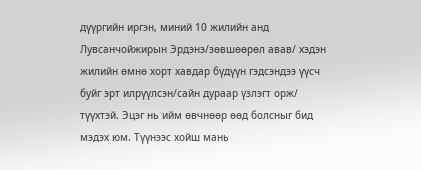дүүргийн иргэн, миний 10 жилийн анд Лувсанчойжирын Эрдэнэ/зөвшөөрөл авав/ хэдэн жилийн өмнө хорт хавдар бүдүүн гэдсэндээ үүсч буйг эрт илрүүлсэн/сайн дураар үзлэгт орж/ түүхтэй. Эцэг нь ийм өвчнөөр өөд болсныг бид мэдэх юм. Түүнээс хойш мань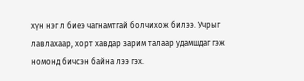хүн нэг л биеэ чагнамтгай болчихож билээ. Учрыг лавлахаар, хорт хавдар зарим талаар удамшдаг гэж номонд бичсэн байна лээ гэх.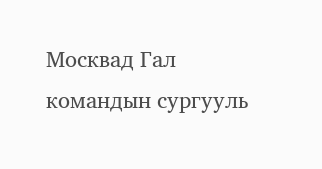Москвад Гал командын сургууль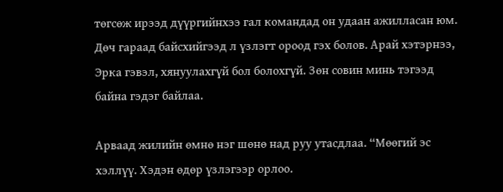төгсөж ирээд дүүргийнхээ гал командад он удаан ажилласан юм. Дөч гараад байсхийгээд л үзлэгт ороод гэх болов. Арай хэтэрнээ, Эрка гэвэл, хянуулахгүй бол болохгүй. Зөн совин минь тэгээд байна гэдэг байлаа.

Арваад жилийн өмнө нэг шөнө над руу утасдлаа. “Мөөгий эс хэллүү. Хэдэн өдөр үзлэгээр орлоо.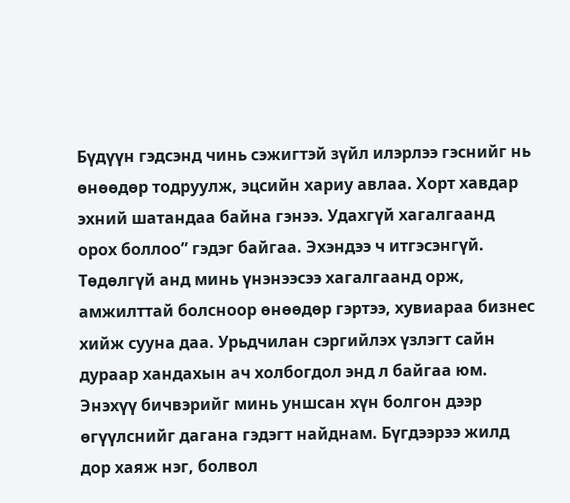Бүдүүн гэдсэнд чинь сэжигтэй зүйл илэрлээ гэснийг нь өнөөдөр тодруулж, эцсийн хариу авлаа. Хорт хавдар эхний шатандаа байна гэнээ. Удахгүй хагалгаанд орох боллоо” гэдэг байгаа. Эхэндээ ч итгэсэнгүй. Төдөлгүй анд минь үнэнээсээ хагалгаанд орж, амжилттай болсноор өнөөдөр гэртээ, хувиараа бизнес хийж сууна даа. Урьдчилан сэргийлэх үзлэгт сайн дураар хандахын ач холбогдол энд л байгаа юм. Энэхүү бичвэрийг минь уншсан хүн болгон дээр өгүүлснийг дагана гэдэгт найднам. Бүгдээрээ жилд дор хаяж нэг, болвол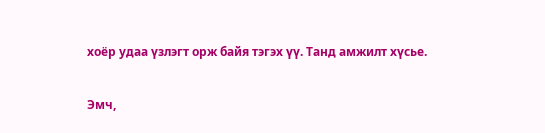хоёр удаа үзлэгт орж байя тэгэх үү. Танд амжилт хүсье.

Эмч,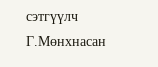сэтгүүлч Г.Мөнхнасан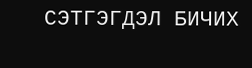СЭТГЭГДЭЛ БИЧИХ